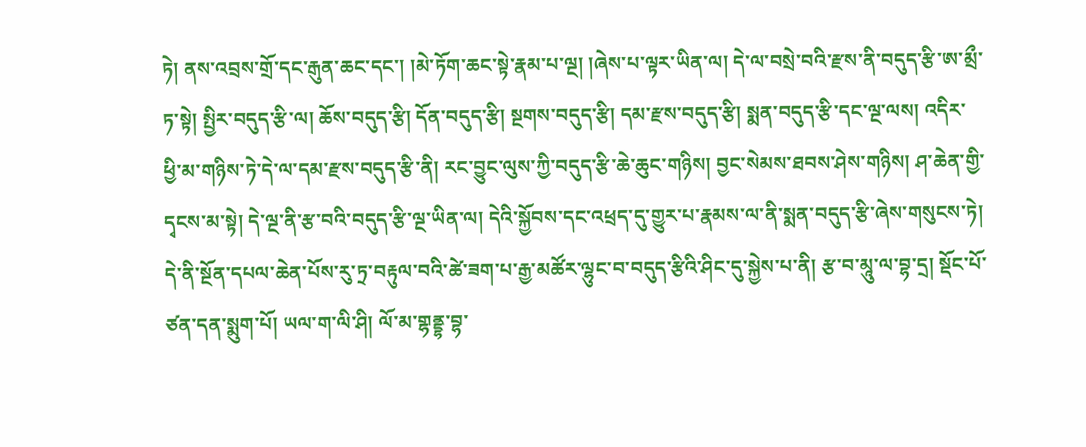ཏེ། ནས་འབྲས་གྲོ་དང་རྒུན་ཆང་དང་། །མེ་ཏོག་ཆང་སྟེ་རྣམ་པ་ལྔ། །ཞེས་པ་ལྟར་ཡིན་ལ། དེ་ལ་བསྲེ་བའི་རྫས་ནི་བདུད་རྩི་ཨ་མྲྀ་ཏ་སྟེ། སྤྱིར་བདུད་རྩི་ལ། ཆོས་བདུད་རྩི། དོན་བདུད་རྩི། སྔགས་བདུད་རྩི། དམ་རྫས་བདུད་རྩི། སྨན་བདུད་རྩི་དང་ལྔ་ལས། འདིར་ཕྱི་མ་གཉིས་ཏེ་དེ་ལ་དམ་རྫས་བདུད་རྩི་ནི། རང་བྱུང་ལུས་ཀྱི་བདུད་རྩི་ཆེ་ཆུང་གཉིས། བྱང་སེམས་ཐབས་ཤེས་གཉིས། ཤ་ཆེན་གྱི་དྭངས་མ་སྟེ། དེ་ལྔ་ནི་རྩ་བའི་བདུད་རྩི་ལྔ་ཡིན་ལ། དེའི་སྐྱོབས་དང་འཕྲད་དུ་གྱུར་པ་རྣམས་ལ་ནི་སྨན་བདུད་རྩི་ཞེས་གསུངས་ཏེ། དེ་ནི་སྔོན་དཔལ་ཆེན་པོས་རུ་ཏྲ་བརྟུལ་བའི་ཚེ་ཟག་པ་རྒྱ་མཚོར་ལྷུང་བ་བདུད་རྩིའི་ཤིང་དུ་སྐྱེས་པ་ནི། རྩ་བ་མཱུ་ལ་བྷ་དྲ། སྡོང་པོ་ཙན་དན་སྨུག་པོ། ཡལ་ག་ལི་ཤི། ལོ་མ་གྷནྡྷ་བྷ་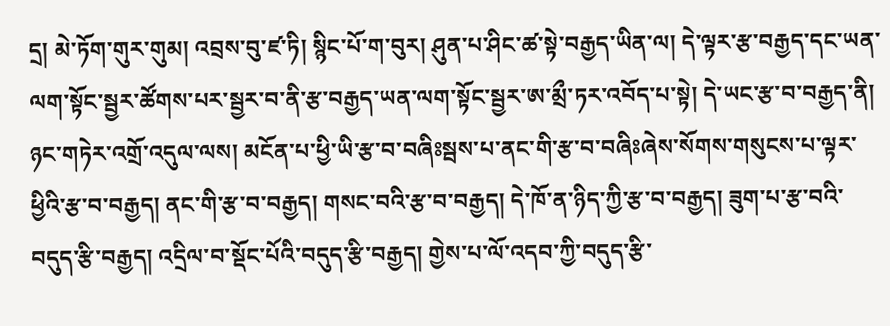དྲ། མེ་ཏོག་གུར་གུམ། འབྲས་བུ་ཛ་ཏི། སྙིང་པོ་ག་བུར། ཤུན་པ་ཤིང་ཚ་སྟེ་བརྒྱད་ཡིན་ལ། དེ་ལྟར་རྩ་བརྒྱད་དང་ཡན་ལག་སྟོང་སྦྱར་ཚོགས་པར་སྦྱར་བ་ནི་རྩ་བརྒྱད་ཡན་ལག་སྟོང་སྦྱར་ཨ་མྲྀ་ཏར་འབོད་པ་སྟེ། དེ་ཡང་རྩ་བ་བརྒྱད་ནི། ཉང་གཏེར་འགྲོ་འདུལ་ལས། མངོན་པ་ཕྱི་ཡི་རྩ་བ་བཞིཿསྦས་པ་ནང་གི་རྩ་བ་བཞིཿཞེས་སོགས་གསུངས་པ་ལྟར་ཕྱིའི་རྩ་བ་བརྒྱད། ནང་གི་རྩ་བ་བརྒྱད། གསང་བའི་རྩ་བ་བརྒྱད། དེ་ཁོ་ན་ཉིད་ཀྱི་རྩ་བ་བརྒྱད། ཟུག་པ་རྩ་བའི་བདུད་རྩི་བརྒྱད། འདྲིལ་བ་སྡོང་པོའི་བདུད་རྩི་བརྒྱད། གྱེས་པ་ལོ་འདབ་ཀྱི་བདུད་རྩི་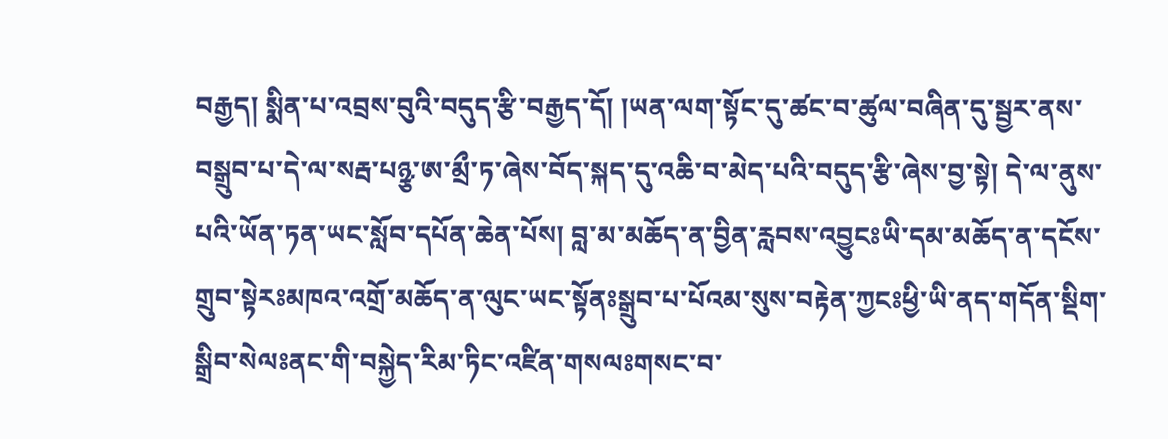བརྒྱད། སྨིན་པ་འབྲས་བུའི་བདུད་རྩི་བརྒྱད་དོ། །ཡན་ལག་སྟོང་དུ་ཚང་བ་ཚུལ་བཞིན་དུ་སྦྱར་ནས་བསྒྲུབ་པ་དེ་ལ་སརྦ་པཉྩ་ཨ་མྲྀ་ཏ་ཞེས་བོད་སྐད་དུ་འཆི་བ་མེད་པའི་བདུད་རྩི་ཞེས་བྱ་སྟེ། དེ་ལ་ནུས་པའི་ཡོན་ཏན་ཡང་སློབ་དཔོན་ཆེན་པོས། བླ་མ་མཆོད་ན་བྱིན་རླབས་འབྱུངཿཡི་དམ་མཆོད་ན་དངོས་གྲུབ་སྟེརཿམཁའ་འགྲོ་མཆོད་ན་ལུང་ཡང་སྟོནཿསྒྲུབ་པ་པོའམ་སུས་བརྟེན་ཀྱངཿཕྱི་ཡི་ནད་གདོན་སྡིག་སྒྲིབ་སེལཿནང་གི་བསྐྱེད་རིམ་ཏིང་འཛིན་གསལཿགསང་བ་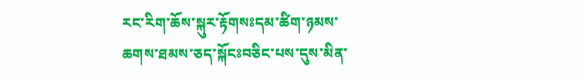རང་རིག་ཆོས་སྐུར་རྟོགསཿདམ་ཚིག་ཉམས་ཆགས་ཐམས་ཅད་སྐོངཿབཅིང་པས་དུས་མིན་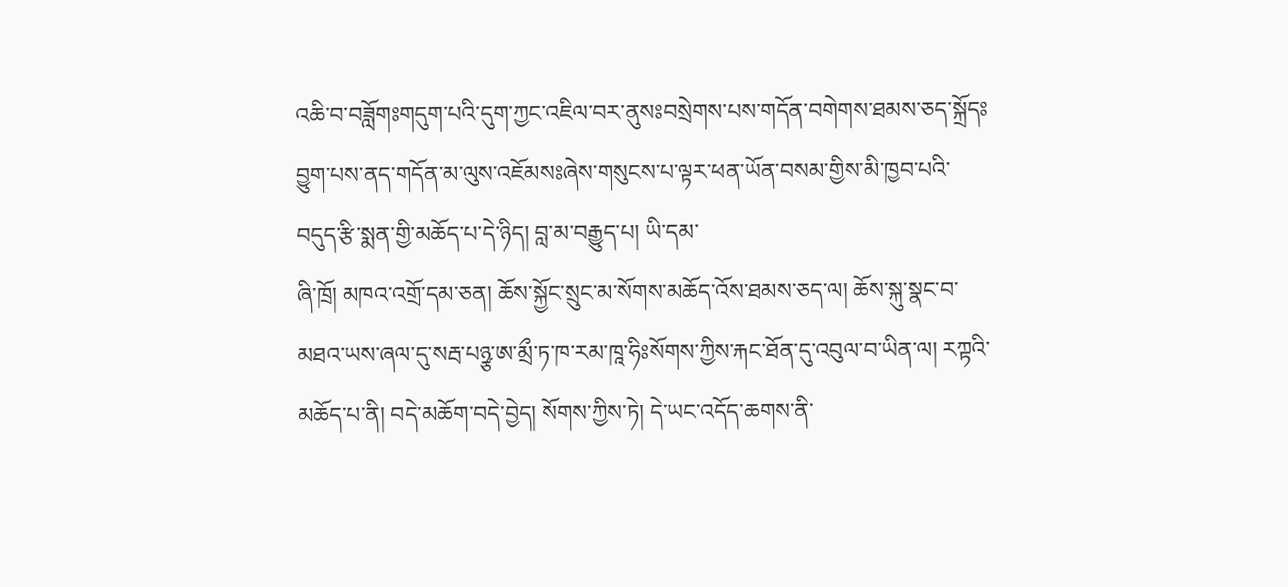འཆི་བ་བཟློགཿགདུག་པའི་དུག་ཀྱང་འཇིལ་བར་ནུསཿབསྲེགས་པས་གདོན་བགེགས་ཐམས་ཅད་སྐྲོདཿབྱུག་པས་ནད་གདོན་མ་ལུས་འཇོམསཿཞེས་གསུངས་པ་ལྟར་ཕན་ཡོན་བསམ་གྱིས་མི་ཁྱབ་པའི་བདུད་རྩི་སྨན་གྱི་མཆོད་པ་དེ་ཉིད། བླ་མ་བརྒྱུད་པ། ཡི་དམ་
ཞི་ཁྲོ། མཁའ་འགྲོ་དམ་ཅན། ཆོས་སྐྱོང་སྲུང་མ་སོགས་མཆོད་འོས་ཐམས་ཅད་ལ། ཆོས་སྐུ་སྣང་བ་མཐའ་ཡས་ཞལ་དུ་སརྦ་པཉྩ་ཨ་མྲྀ་ཏ་ཁ་རམ་ཁཱ་ཧིཿསོགས་ཀྱིས་རྐང་ཐོན་དུ་འབུལ་བ་ཡིན་ལ། རཀྟའི་མཆོད་པ་ནི། བདེ་མཆོག་བདེ་བྱེད། སོགས་ཀྱིས་ཏེ། དེ་ཡང་འདོད་ཆགས་ནི་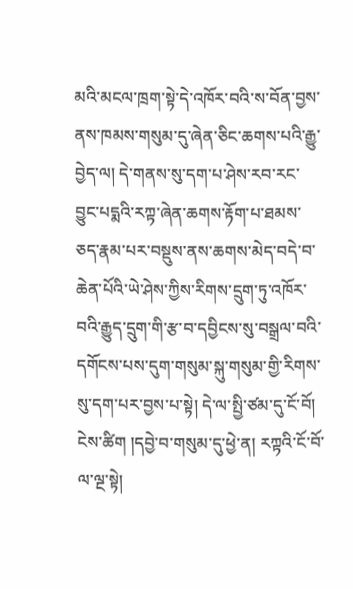མའི་མངལ་ཁྲག་སྟེ་དེ་འཁོར་བའི་ས་བོན་བྱས་ནས་ཁམས་གསུམ་དུ་ཞེན་ཅིང་ཆགས་པའི་རྒྱུ་བྱེད་ལ། དེ་གནས་སུ་དག་པ་ཤེས་རབ་རང་བྱུང་པདྨའི་རཀྟ་ཞེན་ཆགས་རྟོག་པ་ཐམས་ཅད་རྣམ་པར་བསྡུས་ནས་ཆགས་མེད་བདེ་བ་ཆེན་པོའི་ཡེ་ཤེས་ཀྱིས་རིགས་དྲུག་ཏུ་འཁོར་བའི་རྒྱུད་དྲུག་གི་རྩ་བ་དབྱིངས་སུ་བསྒྲལ་བའི་དགོངས་པས་དུག་གསུམ་སྐུ་གསུམ་གྱི་རིགས་སུ་དག་པར་བྱས་པ་སྟེ། དེ་ལ་སྤྱི་ཙམ་དུ་ངོ་བོ། ངེས་ཚིག །དབྱེ་བ་གསུམ་དུ་ཕྱེ་ན། རཀྟའི་ངོ་བོ་ལ་ལྔ་སྟེ།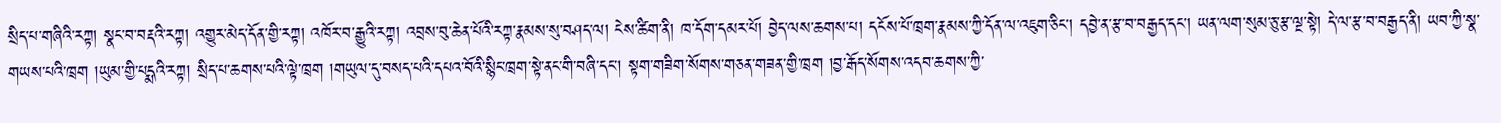སྲིད་པ་གཞིའི་རཀྟ། སྣང་བ་བརྡའི་རཀྟ། འགྱུར་མེད་དོན་གྱི་རཀྟ། འཁོར་བ་རྒྱུའི་རཀྟ། འབྲས་བུ་ཆེན་པོའི་རཀྟ་རྣམས་སུ་བཤད་ལ། ངེས་ཚིག་ནི། ཁ་དོག་དམར་པོ། བྱེད་ལས་ཆགས་པ། དངོས་པོ་ཁྲག་རྣམས་ཀྱི་དོན་ལ་འཇུག་ཅིང་། དབྱེ་ན་རྩ་བ་བརྒྱད་དང་། ཡན་ལག་སུམ་ཅུ་རྩ་ལྔ་སྟེ། དེ་ལ་རྩ་བ་བརྒྱད་ནི། ཡབ་ཀྱི་སྣ་གཡས་པའི་ཁྲག །ཡུམ་གྱི་པདྨའི་རཀྟ། སྲིད་པ་ཆགས་པའི་ལྟེ་ཁྲག །གཡུལ་དུ་བསད་པའི་དཔའ་བོའི་སྙིང་ཁྲག་སྟེ་ནང་གི་བཞི་དང་། སྟག་གཟིག་སོགས་གཅན་གཟན་གྱི་ཁྲག །བྱ་རྒོད་སོགས་འདབ་ཆགས་ཀྱི་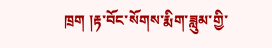ཁྲག །རྟ་བོང་སོགས་རྨིག་ཟླུམ་གྱི་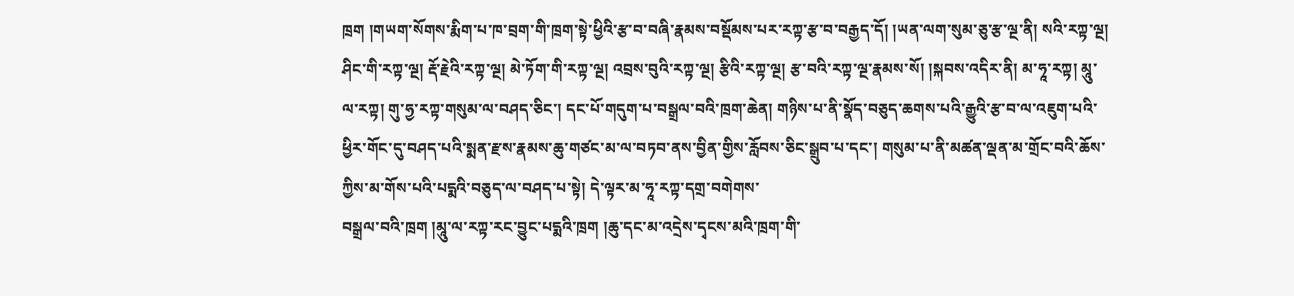ཁྲག །གཡག་སོགས་རྨིག་པ་ཁ་བྲག་གི་ཁྲག་སྟེ་ཕྱིའི་རྩ་བ་བཞི་རྣམས་བསྡོམས་པར་རཀྟ་རྩ་བ་བརྒྱད་དོ། །ཡན་ལག་སུམ་ཅུ་རྩ་ལྔ་ནི། སའི་རཀྟ་ལྔ། ཤིང་གི་རཀྟ་ལྔ། རྡོ་རྗེའི་རཀྟ་ལྔ། མེ་ཏོག་གི་རཀྟ་ལྔ། འབྲས་བུའི་རཀྟ་ལྔ། རྩིའི་རཀྟ་ལྔ། རྩ་བའི་རཀྟ་ལྔ་རྣམས་སོ། །སྐབས་འདིར་ནི། མ་ཧཱ་རཀྟ། མཱུ་ལ་རཀྟ། གུ་ཧྱ་རཀྟ་གསུམ་ལ་བཤད་ཅིང་། དང་པོ་གདུག་པ་བསྒྲལ་བའི་ཁྲག་ཆེན། གཉིས་པ་ནི་སྣོད་བཅུད་ཆགས་པའི་རྒྱུའི་རྩ་བ་ལ་འཇུག་པའི་ཕྱིར་གོང་དུ་བཤད་པའི་སྨན་རྫས་རྣམས་ཆུ་གཙང་མ་ལ་བཏབ་ནས་བྱིན་གྱིས་རློབས་ཅིང་སྒྲུབ་པ་དང་། གསུམ་པ་ནི་མཚན་ལྡན་མ་གྲོང་བའི་ཆོས་ཀྱིས་མ་གོས་པའི་པདྨའི་བཅུད་ལ་བཤད་པ་སྟེ། དེ་ལྟར་མ་ཧཱ་རཀྟ་དགྲ་བགེགས་
བསྒྲལ་བའི་ཁྲག །མཱུ་ལ་རཀྟ་རང་བྱུང་པདྨའི་ཁྲག །ཆུ་དང་མ་འདྲེས་དྭངས་མའི་ཁྲག་གི་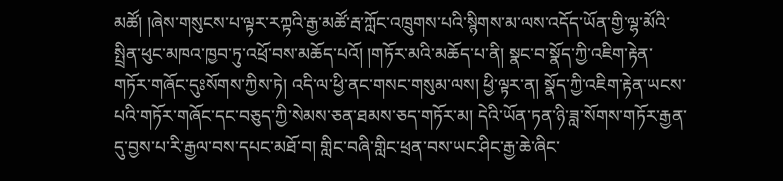མཚོ། །ཞེས་གསུངས་པ་ལྟར་རཀྟའི་རྒྱ་མཚོ་རྦ་ཀློང་འཁྲུགས་པའི་སྙིགས་མ་ལས་འདོད་ཡོན་གྱི་ལྷ་མོའི་སྤྲིན་ཕུང་མཁའ་ཁྱབ་ཏུ་འཕྲོ་བས་མཆོད་པའོ། །གཏོར་མའི་མཆོད་པ་ནི། སྣང་བ་སྣོད་ཀྱི་འཇིག་རྟེན་གཏོར་གཞོང་དུཿསོགས་ཀྱིས་ཏེ། འདི་ལ་ཕྱི་ནང་གསང་གསུམ་ལས། ཕྱི་ལྟར་ན། སྣོད་ཀྱི་འཇིག་རྟེན་ཡངས་པའི་གཏོར་གཞོང་དང་བཅུད་ཀྱི་སེམས་ཅན་ཐམས་ཅད་གཏོར་མ། དེའི་ཡོན་ཏན་ཉི་ཟླ་སོགས་གཏོར་རྒྱན་དུ་བྱས་པ་རི་རྒྱལ་བས་དཔང་མཐོ་བ། གླིང་བཞི་གླིང་ཕྲན་བས་ཡང་ཤིང་རྒྱ་ཆེ་ཞིང་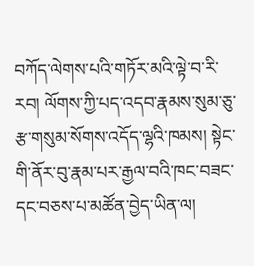བཀོད་ལེགས་པའི་གཏོར་མའི་ལྟེ་བ་རི་རབ། ལོགས་ཀྱི་པད་འདབ་རྣམས་སུམ་ཅུ་རྩ་གསུམ་སོགས་འདོད་ལྷའི་ཁམས། སྟེང་གི་ནོར་བུ་རྣམ་པར་རྒྱལ་བའི་ཁང་བཟང་དང་བཅས་པ་མཚོན་བྱེད་ཡིན་ལ།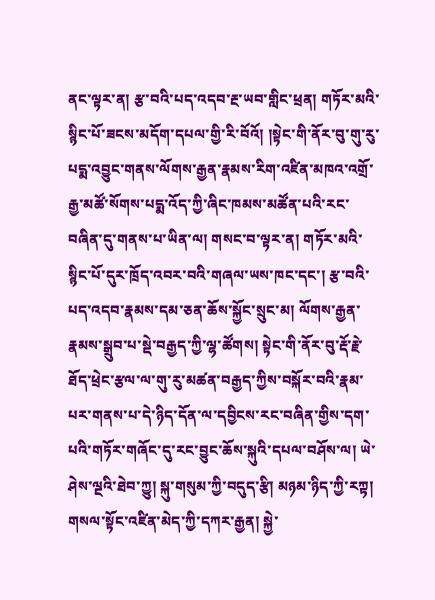ནང་ལྟར་ན། རྩ་བའི་པད་འདབ་རྔ་ཡབ་གླིང་ཕྲན། གཏོར་མའི་སྙིང་པོ་ཟངས་མདོག་དཔལ་གྱི་རི་བོའོ། །སྟེང་གི་ནོར་བུ་གུ་རུ་པདྨ་འབྱུང་གནས་ལོགས་རྒྱན་རྣམས་རིག་འཛིན་མཁའ་འགྲོ་རྒྱ་མཚོ་སོགས་པདྨ་འོད་ཀྱི་ཞིང་ཁམས་མཚོན་པའི་རང་བཞིན་དུ་གནས་པ་ཡིན་ལ། གསང་བ་ལྟར་ན། གཏོར་མའི་སྙིང་པོ་དུར་ཁྲོད་འབར་བའི་གཞལ་ཡས་ཁང་དང་། རྩ་བའི་པད་འདབ་རྣམས་དམ་ཅན་ཆོས་སྐྱོང་སྲུང་མ། ལོགས་རྒྱན་རྣམས་སྒྲུབ་པ་སྡེ་བརྒྱད་ཀྱི་ལྷ་ཚོགས། སྟེང་གི་ནོར་བུ་རྡོ་རྗེ་ཐོད་ཕྲེང་རྩལ་ལ་གུ་རུ་མཚན་བརྒྱད་ཀྱིས་བསྐོར་བའི་རྣམ་པར་གནས་པ་དེ་ཉིད་དོན་ལ་དབྱིངས་རང་བཞིན་གྱིས་དག་པའི་གཏོར་གཞོང་དུ་རང་བྱུང་ཆོས་སྐུའི་དཔལ་བཤོས་ལ། ཡེ་ཤེས་ལྔའི་ཐེབ་ཀྱུ། སྐུ་གསུམ་ཀྱི་བདུད་རྩི། མཉམ་ཉིད་ཀྱི་རཀྟ། གསལ་སྟོང་འཛིན་མེད་ཀྱི་དཀར་རྒྱན། སྐྱེ་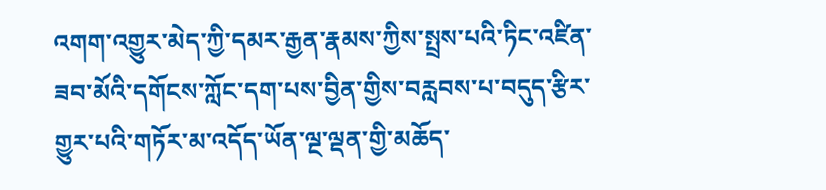འགག་འགྱུར་མེད་ཀྱི་དམར་རྒྱན་རྣམས་ཀྱིས་སྤྲས་པའི་ཏིང་འཛིན་ཟབ་མོའི་དགོངས་ཀློང་དག་པས་བྱིན་གྱིས་བརླབས་པ་བདུད་རྩིར་གྱུར་པའི་གཏོར་མ་འདོད་ཡོན་ལྔ་ལྡན་གྱི་མཆོད་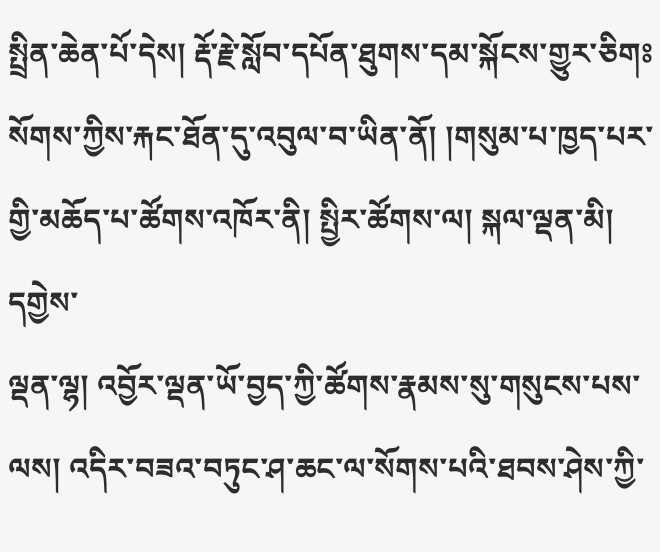སྤྲིན་ཆེན་པོ་དེས། རྡོ་རྗེ་སློབ་དཔོན་ཐུགས་དམ་སྐོངས་གྱུར་ཅིགཿསོགས་ཀྱིས་རྐང་ཐོན་དུ་འབུལ་བ་ཡིན་ནོ། །གསུམ་པ་ཁྱད་པར་གྱི་མཆོད་པ་ཚོགས་འཁོར་ནི། སྤྱིར་ཚོགས་ལ། སྐལ་ལྡན་མི། དགྱེས་
ལྡན་ལྷ། འབྱོར་ལྡན་ཡོ་བྱད་ཀྱི་ཚོགས་རྣམས་སུ་གསུངས་པས་ལས། འདིར་བཟའ་བཏུང་ཤ་ཆང་ལ་སོགས་པའི་ཐབས་ཤེས་ཀྱི་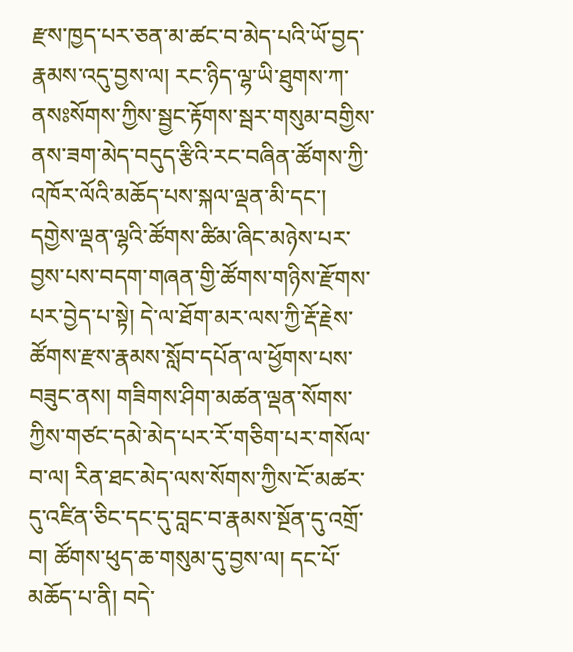རྫས་ཁྱད་པར་ཅན་མ་ཚང་བ་མེད་པའི་ཡོ་བྱད་རྣམས་འདུ་བྱས་ལ། རང་ཉིད་ལྷ་ཡི་ཐུགས་ཀ་ནསཿསོགས་ཀྱིས་སྦྱང་རྟོགས་སྦར་གསུམ་བགྱིས་ནས་ཟག་མེད་བདུད་རྩིའི་རང་བཞིན་ཚོགས་ཀྱི་འཁོར་ལོའི་མཆོད་པས་སྐལ་ལྡན་མི་དང་། དགྱེས་ལྡན་ལྷའི་ཚོགས་ཚིམ་ཞིང་མཉེས་པར་བྱས་པས་བདག་གཞན་གྱི་ཚོགས་གཉིས་རྫོགས་པར་བྱེད་པ་སྟེ། དེ་ལ་ཐོག་མར་ལས་ཀྱི་རྡོ་རྗེས་ཚོགས་རྫས་རྣམས་སློབ་དཔོན་ལ་ཕྱོགས་པས་བཟུང་ནས། གཟིགས་ཤིག་མཚན་ལྡན་སོགས་ཀྱིས་གཙང་དམེ་མེད་པར་རོ་གཅིག་པར་གསོལ་བ་ལ། རིན་ཐང་མེད་ལས་སོགས་ཀྱིས་ངོ་མཚར་དུ་འཛིན་ཅིང་དང་དུ་བླང་བ་རྣམས་སྔོན་དུ་འགྲོ་བ། ཚོགས་ཕུད་ཆ་གསུམ་དུ་བྱས་ལ། དང་པོ་མཆོད་པ་ནི། བདེ་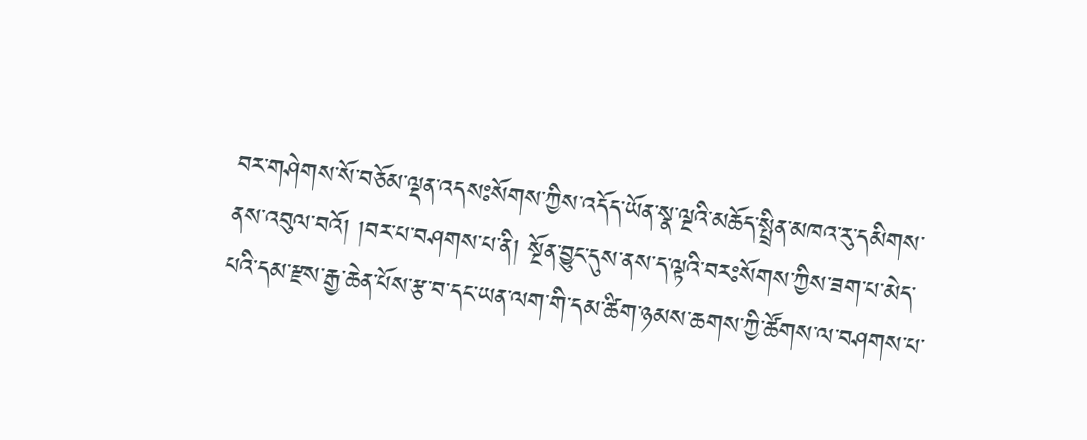བར་གཤེགས་སོ་བཅོམ་ལྡན་འདསཿསོགས་ཀྱིས་འདོད་ཡོན་སྣ་ལྔའི་མཆོད་སྤྲིན་མཁའ་རུ་དམིགས་ནས་འབུལ་བའོ། །བར་པ་བཤགས་པ་ནི། སྔོན་བྱུང་དུས་ནས་ད་ལྟའི་བརཿསོགས་ཀྱིས་ཟག་པ་མེད་པའི་དམ་རྫས་རྒྱ་ཆེན་པོས་རྩ་བ་དང་ཡན་ལག་གི་དམ་ཚིག་ཉམས་ཆགས་ཀྱི་ཚོགས་ལ་བཤགས་པ་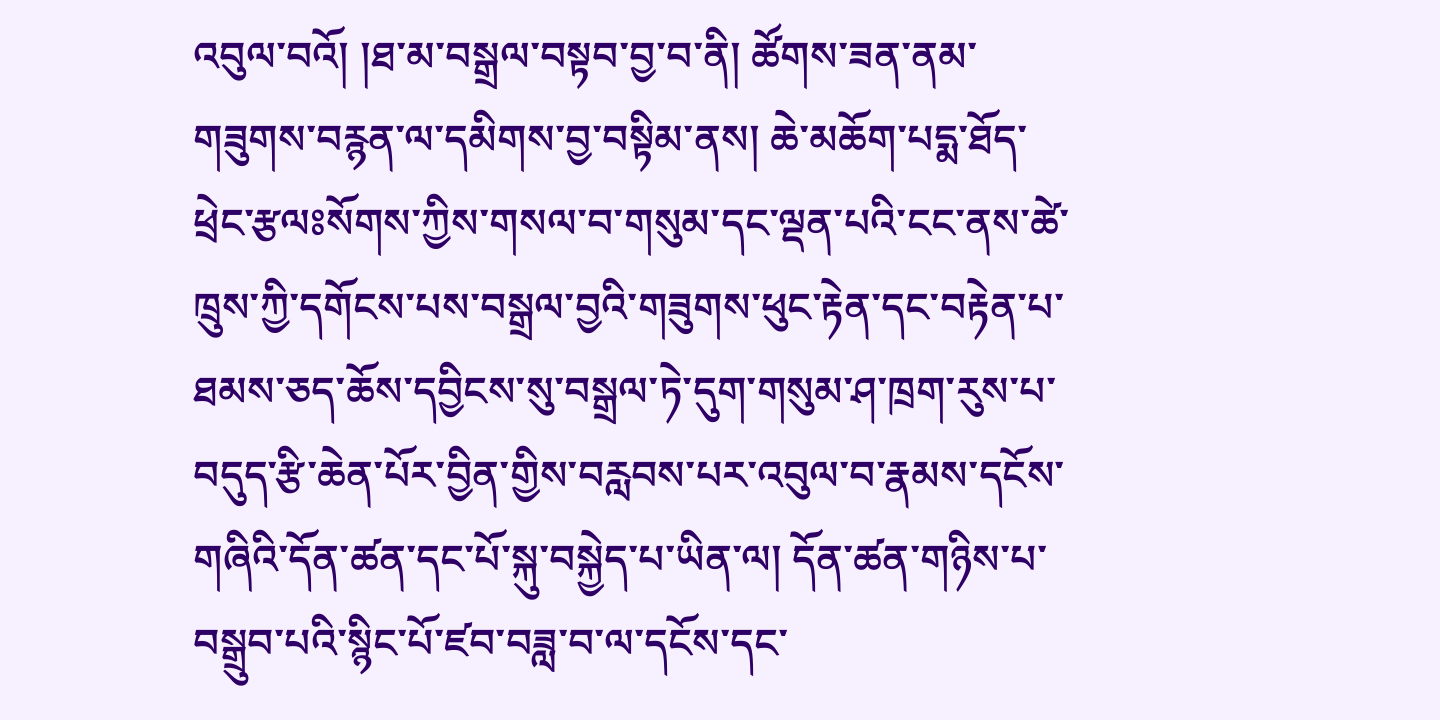འབུལ་བའོ། །ཐ་མ་བསྒྲལ་བསྟབ་བྱ་བ་ནི། ཚོགས་ཟན་ནམ་གཟུགས་བརྙན་ལ་དམིགས་བྱ་བསྟིམ་ནས། ཆེ་མཆོག་པདྨ་ཐོད་ཕྲེང་རྩལཿསོགས་ཀྱིས་གསལ་བ་གསུམ་དང་ལྡན་པའི་ངང་ནས་ཚེ་ཁྲུས་ཀྱི་དགོངས་པས་བསྒྲལ་བྱའི་གཟུགས་ཕུང་རྟེན་དང་བརྟེན་པ་ཐམས་ཅད་ཆོས་དབྱིངས་སུ་བསྒྲལ་ཏེ་དུག་གསུམ་ཤ་ཁྲག་རུས་པ་བདུད་རྩི་ཆེན་པོར་བྱིན་གྱིས་བརླབས་པར་འབུལ་བ་རྣམས་དངོས་གཞིའི་དོན་ཚན་དང་པོ་སྐུ་བསྐྱེད་པ་ཡིན་ལ། དོན་ཚན་གཉིས་པ་བསྒྲུབ་པའི་སྙིང་པོ་ཛབ་བཟླ་བ་ལ་དངོས་དང་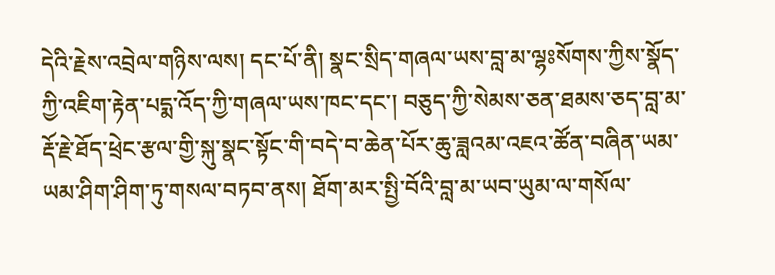དེའི་རྗེས་འབྲེལ་གཉིས་ལས། དང་པོ་ནི། སྣང་སྲིད་གཞལ་ཡས་བླ་མ་ལྷཿསོགས་ཀྱིས་སྣོད་ཀྱི་འཇིག་རྟེན་པདྨ་འོད་ཀྱི་གཞལ་ཡས་ཁང་དང་། བཅུད་ཀྱི་སེམས་ཅན་ཐམས་ཅད་བླ་མ་རྡོ་རྗེ་ཐོད་ཕྲེང་རྩལ་གྱི་སྐུ་སྣང་སྟོང་གི་བདེ་བ་ཆེན་པོར་ཆུ་ཟླའམ་འཇའ་ཚོན་བཞིན་ཡམ་ཡམ་ཤིག་ཤིག་ཏུ་གསལ་བཏབ་ནས། ཐོག་མར་སྤྱི་བོའི་བླ་མ་ཡབ་ཡུམ་ལ་གསོལ་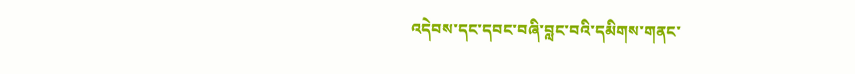འདེབས་དང་དབང་བཞི་བླང་བའི་དམིགས་གནང་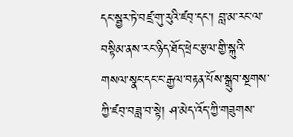དང་སྦྱར་ཏེ་བཛྲ་གུ་རུའི་ཛབ྄་དང་། བླ་མ་རང་ལ་བསྟིམ་ནས་རང་ཉིད་ཐོད་ཕྲེང་རྩལ་གྱི་སྐུའི་གསལ་སྣང་དང་ང་རྒྱལ་བརྟན་པོས་སྒྲུབ་སྔགས་ཀྱི་ཛབ྄་བཟླ་བ་སྟེ། ཤ་མེད་འོད་ཀྱི་གཟུགས་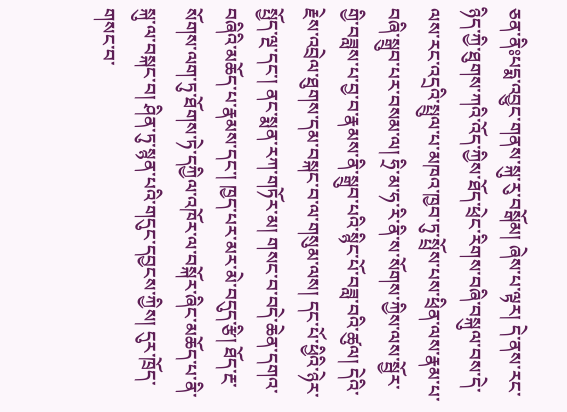ཅན་ནིཿཔདྨ་འབྱུང་གནས་སྐུ་རུ་བསྒོམ། ཞེས་པ་ལྟར། དེ་ནས་རང་ཉིད་ཀྱི་ཐུགས་ཀའི་འོད་ཀྱིས་ཐོད་ཕྲེང་རིགས་བཞི་བསྐུལ་བས་དེ་ལས་རང་འདྲའི་སྤྲུལ་པ་མཁའ་ཁྱབ་ཏུ་སྤྲོས་པས་ཕྲིན་ལས་རྣམ་པ་བཞི་སྒྲུབ་པར་བསམ་ལ། ཧྲི་མ་ཧ་རི་ནི་ས་སོགས་ཀྱིས་ལས་སྦྱོར་གྱི་བཟླས་པ་བྱ་བ་རྣམས་ནི་སྒྲུབ་པའི་སྙིང་པོ་བཟླ་བའི་ཚུལ། དེའི་རྗེས་འབྲེལ་ཐུགས་དམ་བསྐང་བ་ལ་གསུམ་ལས། དང་པོ་ཕྱིའི་ཉེར་སྤྱོད་ལྔ་དང་། ནང་སྨན་རཀ་གཏོར་མ། གསང་བ་བདེ་ཆེན་དགའ་བཞིའི་མཆོད་པ་རྣམས་དང་། ཁྱད་པར་མར་མེ་བདུད་རྩི། ཐོད་རྔ་སོགས་ལག་ཏུ་ཐོགས་ཏེ་དཀྱིལ་འཁོར་ལ་བསྐོར་ཞིང་མཆོད་པ་ནི་སྐུ་ལ་བསྐང་བ། ཤིན་ཏུ་སྙན་པའི་གདུང་དབྱངས་ཀྱིས། དུར་ཁྲོད་གསང་བ་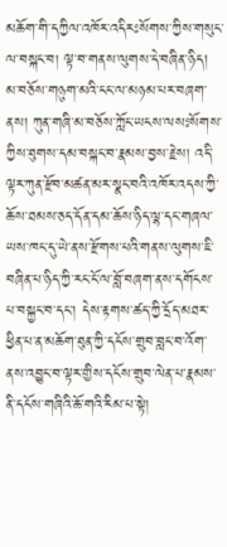མཆོག་གི་དཀྱིལ་འཁོར་འདིརཿསོགས་ཀྱིས་གསུང་ལ་བསྐང་བ། ལྟ་བ་གནས་ལུགས་དེ་བཞིན་ཉིད། མ་བཅོས་གཉུག་མའི་ངང་ལ་མཉམ་པར་བཞག་ནས། ཀུན་གཞི་མ་བཅོས་ཀློང་ཡངས་ལསཿསོགས་ཀྱིས་ཐུགས་དམ་བསྐང་བ་རྣམས་བྱས་རྗེས། འདི་ལྟར་ཀུན་རྫོབ་མཚན་མར་སྣང་བའི་འཁོར་འདས་ཀྱི་ཆོས་ཐམས་ཅད་དོན་དམ་ཆོས་ཉིད་ལྷ་དང་གཞལ་ཡས་ཁང་དུ་ཡེ་ནས་རྫོགས་པའི་གནས་ལུགས་ཇི་བཞིན་པ་ཉིད་ཀྱི་རང་ངོ་ལ་བློ་བཞག་ནས་དགོངས་པ་བསྐྱང་བ་དང་། དེས་རྟགས་ཚད་ཀྱི་དྲོད་མཐར་ཕྱིན་པ་ན་མཆོག་ཐུན་ཀྱི་དངོས་གྲུབ་བླང་བ་འོག་ནས་འབྱུང་བ་ལྟར་གྱིས་དངོས་གྲུབ་ལེན་པ་རྣམས་ནི་དངོས་གཞིའི་ཆོ་གའི་རིམ་པ་སྟེ།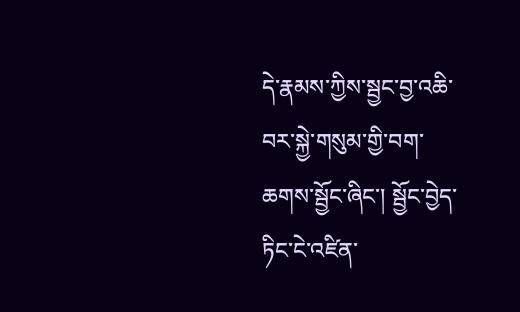དེ་རྣམས་ཀྱིས་སྦྱང་བྱ་འཆི་བར་སྐྱེ་གསུམ་གྱི་བག་ཆགས་སྦྱོང་ཞིང་། སྦྱོང་བྱེད་ཏིང་ངེ་འཛིན་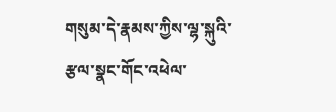གསུམ་དེ་རྣམས་ཀྱིས་ལྷ་སྐུའི་རྩལ་སྣང་གོང་འཕེལ་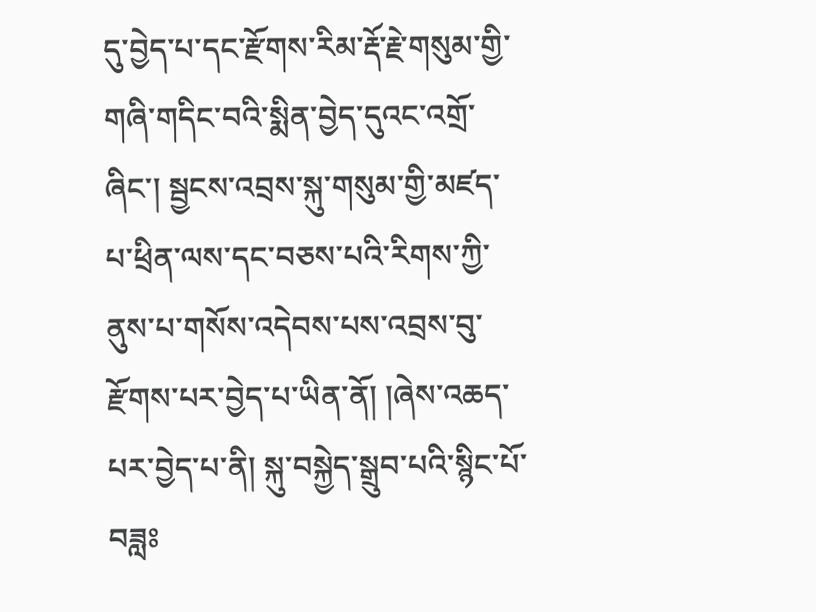དུ་བྱེད་པ་དང་རྫོགས་རིམ་རྡོ་རྗེ་གསུམ་གྱི་གཞི་གདིང་བའི་སྨིན་བྱེད་དུའང་འགྲོ་ཞིང་། སྦྱངས་འབྲས་སྐུ་གསུམ་གྱི་མཛད་པ་ཕྲིན་ལས་དང་བཅས་པའི་རིགས་ཀྱི་ནུས་པ་གསོས་འདེབས་པས་འབྲས་བུ་རྫོགས་པར་བྱེད་པ་ཡིན་ནོ། །ཞེས་འཆད་པར་བྱེད་པ་ནི། སྐུ་བསྐྱེད་སྒྲུབ་པའི་སྙིང་པོ་བཟླཿ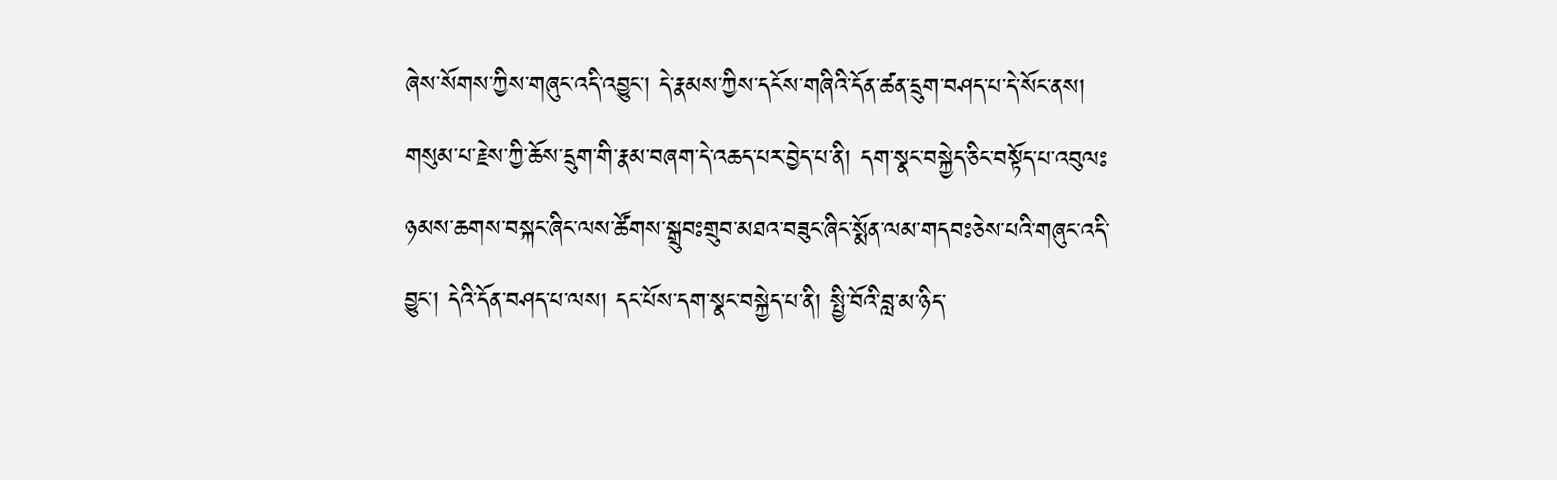ཞེས་སོགས་ཀྱིས་གཞུང་འདི་འབྱུང་། དེ་རྣམས་ཀྱིས་དངོས་གཞིའི་དོན་ཚན་དྲུག་བཤད་པ་དེ་སོང་ནས།
གསུམ་པ་རྗེས་ཀྱི་ཆོས་དྲུག་གི་རྣམ་བཞག་དེ་འཆད་པར་བྱེད་པ་ནི། དག་སྣང་བསྐྱེད་ཅིང་བསྟོད་པ་འབུལཿཉམས་ཆགས་བསྐང་ཞིང་ལས་ཚོགས་སྒྲུབཿགྲུབ་མཐའ་བཟུང་ཞིང་སྨོན་ལམ་གདབཿཅེས་པའི་གཞུང་འདི་བྱུང་། དེའི་དོན་བཤད་པ་ལས། དང་པོས་དག་སྣང་བསྐྱེད་པ་ནི། སྤྱི་བོའི་བླ་མ་ཉིད་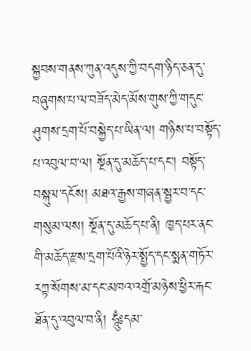སྐྱབས་གནས་ཀུན་འདུས་ཀྱི་བདག་ཉིད་ཅན་དུ་བཞུགས་པ་ལ་བཟོད་མེད་མོས་གུས་ཀྱི་གདུང་ཤུགས་དྲག་པོ་བསྐྱེད་པ་ཡིན་ལ། གཉིས་པ་བསྟོད་པ་འབུལ་བ་ལ། སྔོན་དུ་མཆོད་པ་དང་། བསྟོད་བསྐུལ་དངོས། མཐའ་རྒྱས་གཞན་སྦྱར་བ་དང་གསུམ་ལས། སྔོན་དུ་མཆོད་པ་ནི། ཁྱད་པར་ནང་གི་མཆོད་རྫས་དྲག་པོའི་ཉེར་སྤྱོད་དང་སྨན་གཏོར་རཀྟ་སོགས་མ་དང་མཁའ་འགྲོ་མཉེས་ཕྱིར་རྐང་ཐོན་དུ་འབུལ་བ་ནི། ཧཱུྃཿདམ་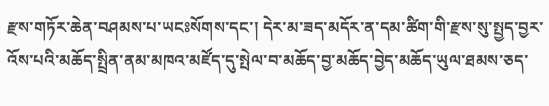རྫས་གཏོར་ཆེན་བཤམས་པ་ཡངཿསོགས་དང་། དེར་མ་ཟད་མདོར་ན་དམ་ཚིག་གི་རྫས་སུ་སྤྱད་བྱར་འོས་པའི་མཆོད་སྤྲིན་ནམ་མཁའ་མཛོད་དུ་སྤེལ་བ་མཆོད་བྱ་མཆོད་བྱེད་མཆོད་ཡུལ་ཐམས་ཅད་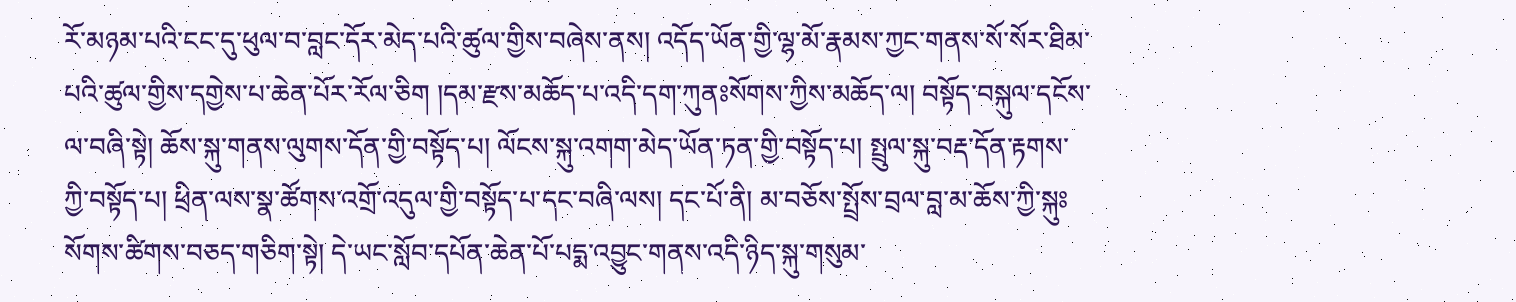རོ་མཉམ་པའི་ངང་དུ་ཕུལ་བ་བླང་དོར་མེད་པའི་ཚུལ་གྱིས་བཞེས་ནས། འདོད་ཡོན་གྱི་ལྷ་མོ་རྣམས་ཀྱང་གནས་སོ་སོར་ཐིམ་པའི་ཚུལ་གྱིས་དགྱེས་པ་ཆེན་པོར་རོལ་ཅིག །དམ་རྫས་མཆོད་པ་འདི་དག་ཀུནཿསོགས་ཀྱིས་མཆོད་ལ། བསྟོད་བསྐུལ་དངོས་ལ་བཞི་སྟེ། ཆོས་སྐུ་གནས་ལུགས་དོན་གྱི་བསྟོད་པ། ལོངས་སྐུ་འགག་མེད་ཡོན་ཏན་གྱི་བསྟོད་པ། སྤྲུལ་སྐུ་བརྡ་དོན་རྟགས་ཀྱི་བསྟོད་པ། ཕྲིན་ལས་སྣ་ཚོགས་འགྲོ་འདུལ་གྱི་བསྟོད་པ་དང་བཞི་ལས། དང་པོ་ནི། མ་བཅོས་སྤྲོས་བྲལ་བླ་མ་ཆོས་ཀྱི་སྐུཿསོགས་ཚིགས་བཅད་གཅིག་སྟེ། དེ་ཡང་སློབ་དཔོན་ཆེན་པོ་པདྨ་འབྱུང་གནས་འདི་ཉིད་སྐུ་གསུམ་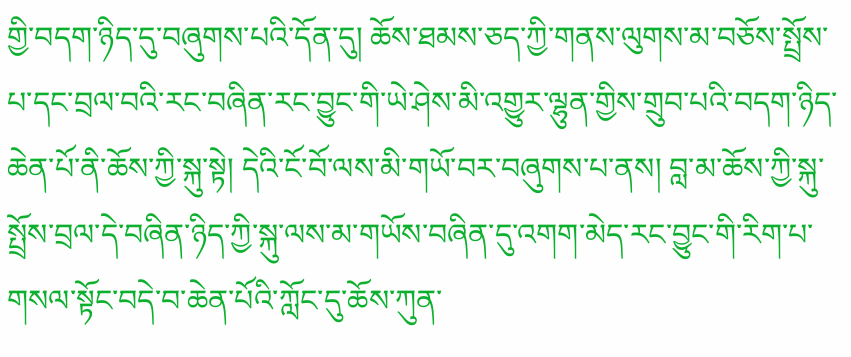གྱི་བདག་ཉིད་དུ་བཞུགས་པའི་དོན་དུ། ཆོས་ཐམས་ཅད་ཀྱི་གནས་ལུགས་མ་བཅོས་སྤྲོས་པ་དང་བྲལ་བའི་རང་བཞིན་རང་བྱུང་གི་ཡེ་ཤེས་མི་འགྱུར་ལྷུན་གྱིས་གྲུབ་པའི་བདག་ཉིད་ཆེན་པོ་ནི་ཆོས་ཀྱི་སྐུ་སྟེ། དེའི་ངོ་བོ་ལས་མི་གཡོ་བར་བཞུགས་པ་ནས། བླ་མ་ཆོས་ཀྱི་སྐུ་སྤྲོས་བྲལ་དེ་བཞིན་ཉིད་ཀྱི་སྐུ་ལས་མ་གཡོས་བཞིན་དུ་འགག་མེད་རང་བྱུང་གི་རིག་པ་གསལ་སྟོང་བདེ་བ་ཆེན་པོའི་ཀློང་དུ་ཆོས་ཀུན་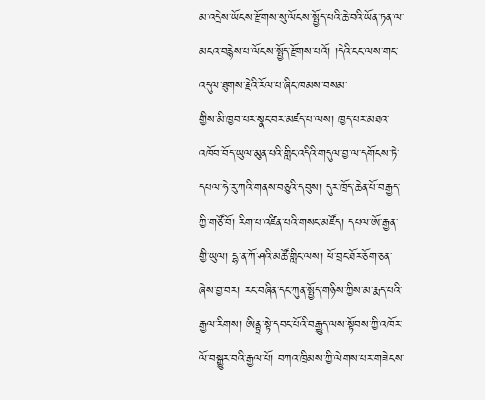མ་འདྲེས་ཡོངས་རྫོགས་སུ་ལོངས་སྤྱོད་པའི་ཆེ་བའི་ཡོན་ཏན་ལ་མངའ་བརྙེས་པ་ལོངས་སྤྱོད་རྫོགས་པའོ། །དེའི་ངང་ལས་གང་འདུལ་ཐུགས་རྗེའི་རོལ་པ་ཞིང་ཁམས་བསམ་
གྱིས་མི་ཁྱབ་པར་སྣང་བར་མཛད་པ་ལས། ཁྱད་པར་མཐའ་འཁོབ་བོད་ཡུལ་མུན་པའི་གླིང་འདིའི་གདུལ་བྱ་ལ་དགོངས་ཏེ་དཔལ་ཧེ་རུ་ཀའི་གནས་བཅུའི་དབུས། དུར་ཁྲོད་ཆེན་པོ་བརྒྱད་ཀྱི་གཙོ་བོ། རིག་པ་འཛིན་པའི་གསང་མཛོད། དཔལ་ཨོ་རྒྱན་གྱི་ཡུལ། དྷ་ན་ཀོ་ཤའི་མཚོ་གླིང་ལས། ཕོ་བྲང་ཐོར་ཅོག་ཅན་ཞེས་བྱ་བར། རང་བཞིན་དང་ཀུན་སྤྱོད་གཉིས་ཀྱིས་མ་རྨད་པའི་རྒྱལ་རིགས། ཨིནྟྲ་སྟེ་དབང་པོའི་བརྒྱུད་ལས་སྟོབས་ཀྱི་འཁོར་ལོ་བསྒྱུར་བའི་རྒྱལ་པོ། བཀའ་ཁྲིམས་ཀྱི་ལེགས་པར་གཟེངས་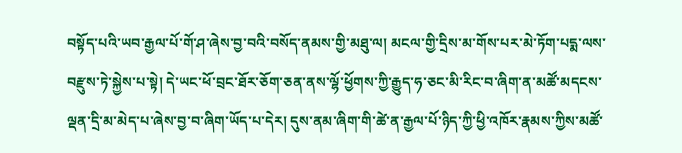བསྟོད་པའི་ཡབ་རྒྱལ་པོ་གོ་ཤ་ཞེས་བྱ་བའི་བསོད་ནམས་གྱི་མཐུ་ལ། མངལ་གྱི་དྲིས་མ་གོས་པར་མེ་ཏོག་པདྨ་ལས་བརྫུས་ཏེ་སྐྱེས་པ་སྟེ། དེ་ཡང་ཕོ་བྲང་ཐོར་ཅོག་ཅན་ནས་ལྷོ་ཕྱོགས་ཀྱི་རྒྱུད་ཧ་ཅང་མི་རིང་བ་ཞིག་ན་མཚོ་མདངས་ལྡན་དྲི་མ་མེད་པ་ཞེས་བྱ་བ་ཞིག་ཡོད་པ་དེར། དུས་ནམ་ཞིག་གི་ཚེ་ན་རྒྱལ་པོ་ཉིད་ཀྱི་ཕྱི་འཁོར་རྣམས་ཀྱིས་མཚོ་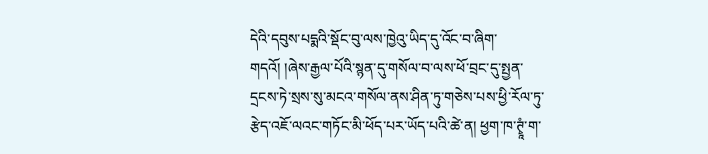དེའི་དབུས་པདྨའི་སྡོང་བུ་ལས་ཁྱེའུ་ཡིད་དུ་འོང་བ་ཞིག་གདའོ། །ཞེས་རྒྱལ་པོའི་སྙན་དུ་གསོལ་བ་ལས་ཕོ་བྲང་དུ་སྤྱན་དྲངས་ཏེ་སྲས་སུ་མངའ་གསོལ་ནས་ཤིན་ཏུ་གཅེས་པས་ཕྱི་རོལ་ཏུ་རྩེད་འཇོ་ལའང་གཏོང་མི་ཕོད་པར་ཡོད་པའི་ཚེ་ན། ཕྱག་ཁ་ཊྭཱཾ་ག་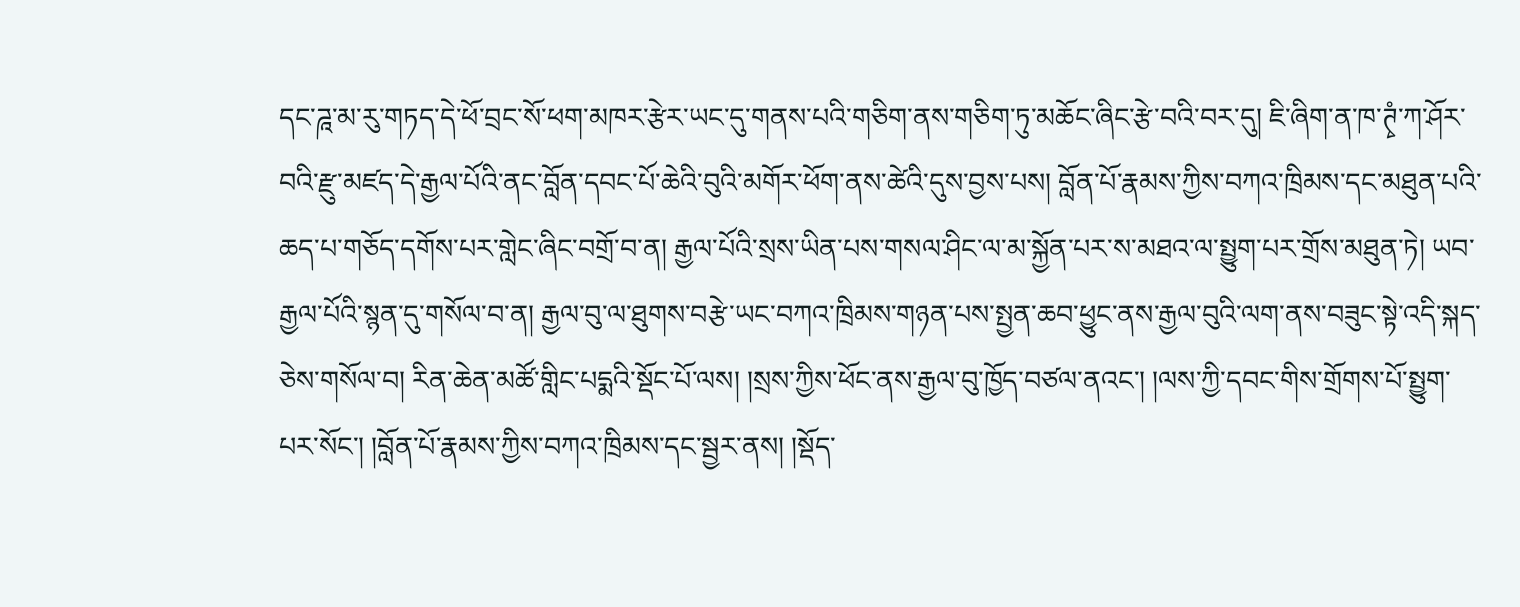དང་ཌཱ་མ་རུ་གཏད་དེ་ཕོ་བྲང་སོ་ཕག་མཁར་རྩེར་ཡང་དུ་གནས་པའི་གཅིག་ནས་གཅིག་ཏུ་མཆོང་ཞིང་རྩེ་བའི་བར་དུ། ཇི་ཞིག་ན་ཁ་ཊྭཾ་ཀ་ཤོར་བའི་རྫུ་མཛད་དེ་རྒྱལ་པོའི་ནང་བློན་དབང་པོ་ཆེའི་བུའི་མགོར་ཕོག་ནས་ཚེའི་དུས་བྱས་པས། བློན་པོ་རྣམས་ཀྱིས་བཀའ་ཁྲིམས་དང་མཐུན་པའི་ཆད་པ་གཅོད་དགོས་པར་གླེང་ཞིང་བགྲོ་བ་ན། རྒྱལ་པོའི་སྲས་ཡིན་པས་གསལ་ཤིང་ལ་མ་སྐྱོན་པར་ས་མཐའ་ལ་སྤྱུག་པར་གྲོས་མཐུན་ཏེ། ཡབ་རྒྱལ་པོའི་སྙན་དུ་གསོལ་བ་ན། རྒྱལ་བུ་ལ་ཐུགས་བརྩེ་ཡང་བཀའ་ཁྲིམས་གཉན་པས་སྤྱན་ཆབ་ཕྱུང་ནས་རྒྱལ་བུའི་ལག་ནས་བཟུང་སྟེ་འདི་སྐད་ཅེས་གསོལ་བ། རིན་ཆེན་མཚོ་གླིང་པདྨའི་སྡོང་པོ་ལས། །སྲས་ཀྱིས་ཕོང་ནས་རྒྱལ་བུ་ཁྱོད་བཙལ་ནའང་། །ལས་ཀྱི་དབང་གིས་གྲོགས་པོ་སྤྱུག་པར་སོང་། །བློན་པོ་རྣམས་ཀྱིས་བཀའ་ཁྲིམས་དང་སྦྱར་ནས། །སྡོད་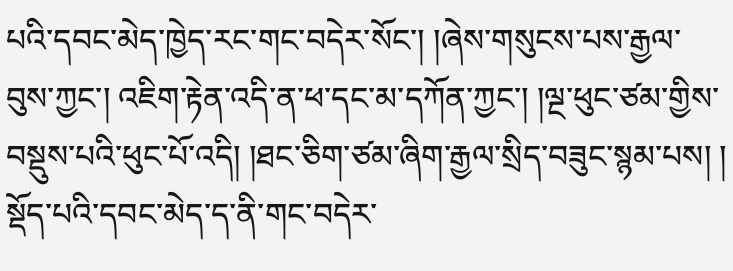པའི་དབང་མེད་ཁྱེད་རང་གང་བདེར་སོང་། །ཞེས་གསུངས་པས་རྒྱལ་བུས་ཀྱང་། འཇིག་རྟེན་འདི་ན་ཕ་དང་མ་དཀོན་ཀྱང་། །ལྔ་ཕུང་ཙམ་གྱིས་བསྡུས་པའི་ཕུང་པོ་འདི། །ཐང་ཅིག་ཙམ་ཞིག་རྒྱལ་སྲིད་བཟུང་སྙམ་པས། །
སྡོད་པའི་དབང་མེད་ད་ནི་གང་བདེར་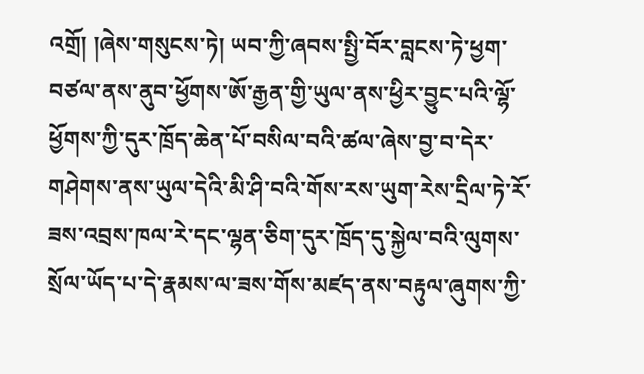འགྲོ། །ཞེས་གསུངས་ཏེ། ཡབ་ཀྱི་ཞབས་སྤྱི་བོར་བླངས་ཏེ་ཕྱག་བཙལ་ནས་ནུབ་ཕྱོགས་ཨོ་རྒྱན་གྱི་ཡུལ་ནས་ཕྱིར་བྱུང་པའི་ལྷོ་ཕྱོགས་ཀྱི་དུར་ཁྲོད་ཆེན་པོ་བསིལ་བའི་ཚལ་ཞེས་བྱ་བ་དེར་གཤེགས་ནས་ཡུལ་དེའི་མི་ཤི་བའི་གོས་རས་ཡུག་རེས་དྲིལ་ཏེ་རོ་ཟས་འབྲས་ཁལ་རེ་དང་ལྷན་ཅིག་དུར་ཁྲོད་དུ་སྐྱེལ་བའི་ལུགས་སྲོལ་ཡོད་པ་དེ་རྣམས་ལ་ཟས་གོས་མཛད་ནས་བརྟུལ་ཞུགས་ཀྱི་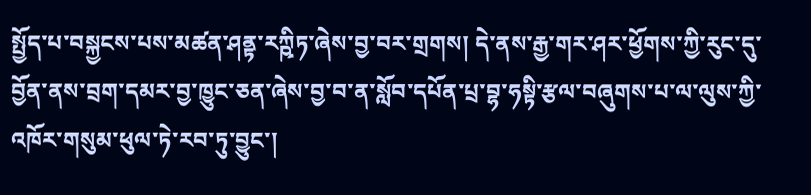སྤྱོད་པ་བསྐྱངས་པས་མཚན་ཤནྟ་རཀྵིཏ་ཞེས་བྱ་བར་གྲགས། དེ་ནས་རྒྱ་གར་ཤར་ཕྱོགས་ཀྱི་རུང་དུ་བྱོན་ནས་བྲག་དམར་བྱ་ཁྱུང་ཅན་ཞེས་བྱ་བ་ན་སློབ་དཔོན་པྲ་བྷ་ཧསྟི་རྩལ་བཞུགས་པ་ལ་ལུས་ཀྱི་འཁོར་གསུམ་ཕུལ་ཏེ་རབ་ཏུ་བྱུང་།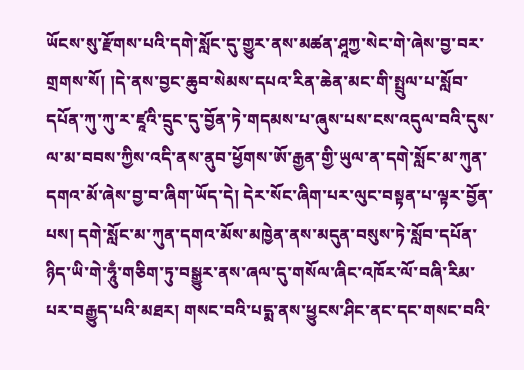ཡོངས་སུ་རྫོགས་པའི་དགེ་སློང་དུ་གྱུར་ནས་མཚན་ཤཱཀྱ་སེང་གེ་ཞེས་བྱ་བར་གྲགས་སོ། །དེ་ནས་བྱང་ཆུབ་སེམས་དཔའ་རིན་ཆེན་མང་གི་སྤྲུལ་པ་སློབ་དཔོན་ཀུ་ཀུ་ར་ཛཱའི་དྲུང་དུ་བྱོན་ཏེ་གདམས་པ་ཞུས་པས་ངས་འདུལ་བའི་དུས་ལ་མ་བབས་ཀྱིས་འདི་ནས་ནུབ་ཕྱོགས་ཨོ་རྒྱན་གྱི་ཡུལ་ན་དགེ་སློང་མ་ཀུན་དགའ་མོ་ཞེས་བྱ་བ་ཞིག་ཡོད་དེ། དེར་སོང་ཞིག་པར་ལུང་བསྟན་པ་ལྟར་བྱོན་པས། དགེ་སློང་མ་ཀུན་དགའ་མོས་མཁྱེན་ནས་མདུན་བསུས་ཏེ་སློབ་དཔོན་ཉིད་ཡི་གེ་ཧཱུྃ་གཅིག་ཏུ་བསྒྱུར་ནས་ཞལ་དུ་གསོལ་ཞིང་འཁོར་ལོ་བཞི་རིམ་པར་བརྒྱུད་པའི་མཐར། གསང་བའི་པདྨ་ནས་ཕྱུངས་ཤིང་ནང་དང་གསང་བའི་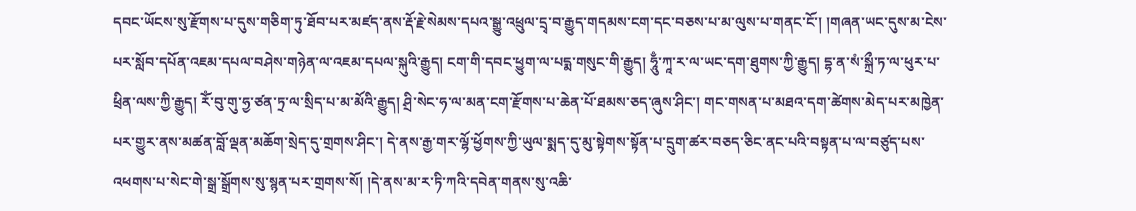དབང་ཡོངས་སུ་རྫོགས་པ་དུས་གཅིག་ཏུ་ཐོབ་པར་མཛད་ནས་རྡོ་རྗེ་སེམས་དཔའ་སྒྱུ་འཕྲུལ་དྲྭ་བ་རྒྱུད་གདམས་ངག་དང་བཅས་པ་མ་ལུས་པ་གནང་ངོ་། །གཞན་ཡང་དུས་མ་ངེས་པར་སློབ་དཔོན་འཇམ་དཔལ་བཤེས་གཉེན་ལ་འཇམ་དཔལ་སྐུའི་རྒྱུད། ངག་གི་དབང་ཕྱུག་ལ་པདྨ་གསུང་གི་རྒྱུད། ཧཱུྃ་ཀཱ་ར་ལ་ཡང་དག་ཐུགས་ཀྱི་རྒྱུད། དྷ་ན་སཾ་སྐྲྀ་ཏ་ལ་ཕུར་པ་ཕྲིན་ལས་ཀྱི་རྒྱུད། རོཾ་བུ་གུ་ཧྱ་ཙན་ཏྲ་ལ་སྲིད་པ་མ་མོའི་རྒྱུད། ཤྲི་སེང་ཧ་ལ་མན་ངག་རྫོགས་པ་ཆེན་པོ་ཐམས་ཅད་ཞུས་ཤིང་། གང་གསན་པ་མཐའ་དག་ཚེགས་མེད་པར་མཁྱེན་པར་གྱུར་ནས་མཚན་བློ་ལྡན་མཆོག་སྲེད་དུ་གྲགས་ཤིང་། དེ་ནས་རྒྱ་གར་ལྷོ་ཕྱོགས་ཀྱི་ཡུལ་སྨད་དུ་མུ་སྟེགས་སྟོན་པ་དྲུག་ཚར་བཅད་ཅིང་ནང་པའི་བསྟན་པ་ལ་བཙུད་པས་འཕགས་པ་སེང་གེ་སྒྲ་སྒྲོགས་སུ་སྙན་པར་གྲགས་སོ། །དེ་ནས་མ་ར་ཏི་ཀའི་དབེན་གནས་སུ་འཆི་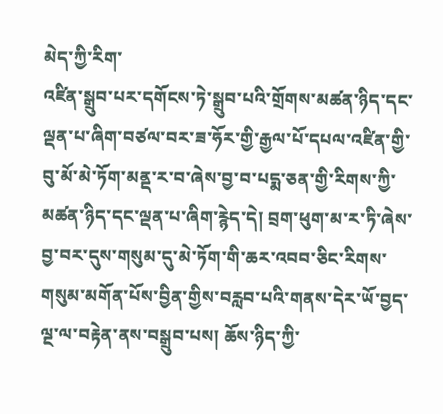མེད་ཀྱི་རིག་
འཛིན་སྒྲུབ་པར་དགོངས་ཏེ་སྒྲུབ་པའི་གྲོགས་མཚན་ཉིད་དང་ལྡན་པ་ཞིག་བཙལ་བར་ཟ་ཧོར་གྱི་རྒྱལ་པོ་དཔལ་འཛིན་གྱི་བུ་མོ་མེ་ཏོག་མནྡ་ར་བ་ཞེས་བྱ་བ་པདྨ་ཅན་གྱི་རིགས་ཀྱི་མཚན་ཉིད་དང་ལྡན་པ་ཞིག་རྙེད་དེ། བྲག་ཕུག་མ་ར་ཏི་ཞེས་བྱ་བར་དུས་གསུམ་དུ་མེ་ཏོག་གི་ཆར་འབབ་ཅིང་རིགས་གསུམ་མགོན་པོས་བྱིན་གྱིས་བརླབ་པའི་གནས་དེར་ཡོ་བྱད་ལྔ་ལ་བརྟེན་ནས་བསྒྲུབ་པས། ཆོས་ཉིད་ཀྱི་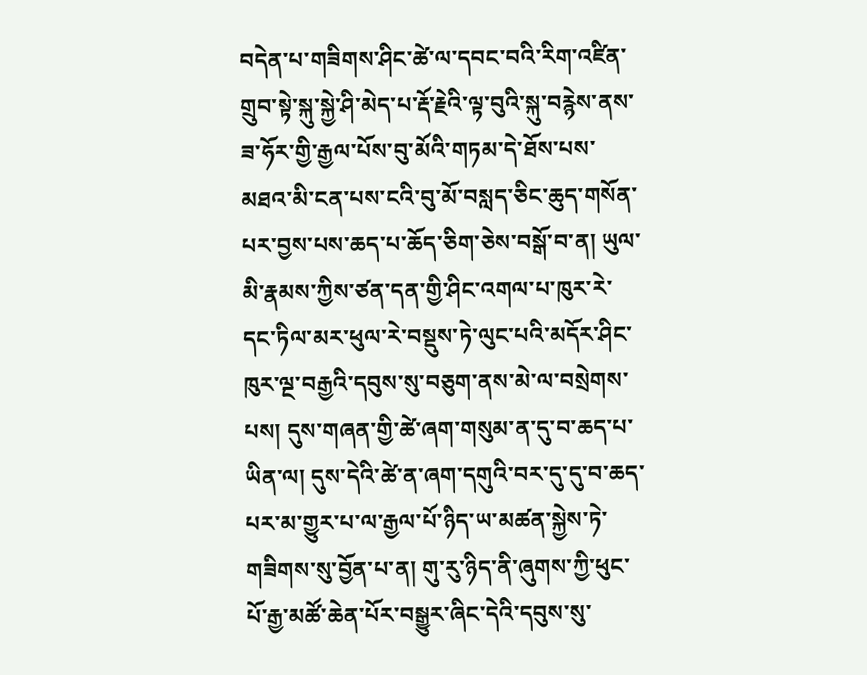བདེན་པ་གཟིགས་ཤིང་ཚེ་ལ་དབང་བའི་རིག་འཛིན་གྲུབ་སྟེ་སྐུ་སྐྱེ་ཤི་མེད་པ་རྡོ་རྗེའི་ལྟ་བུའི་སྐུ་བརྙེས་ནས་ཟ་ཧོར་གྱི་རྒྱལ་པོས་བུ་མོའི་གཏམ་དེ་ཐོས་པས་མཐའ་མི་ངན་པས་ངའི་བུ་མོ་བསླད་ཅིང་ཆུད་གསོན་པར་བྱས་པས་ཆད་པ་ཆོད་ཅིག་ཅེས་བསྒོ་བ་ན། ཡུལ་མི་རྣམས་ཀྱིས་ཙན་དན་གྱི་ཤིང་འགལ་པ་ཁུར་རེ་དང་ཏིལ་མར་ཕུལ་རེ་བསྡུས་ཏེ་ལུང་པའི་མདོར་ཤིང་ཁུར་ལྔ་བརྒྱའི་དབུས་སུ་བཅུག་ནས་མེ་ལ་བསྲེགས་པས། དུས་གཞན་གྱི་ཚེ་ཞག་གསུམ་ན་དུ་བ་ཆད་པ་ཡིན་ལ། དུས་དེའི་ཚེ་ན་ཞག་དགུའི་བར་དུ་དུ་བ་ཆད་པར་མ་གྱུར་པ་ལ་རྒྱལ་པོ་ཉིད་ཡ་མཚན་སྐྱེས་ཏེ་གཟིགས་སུ་བྱོན་པ་ན། གུ་རུ་ཉིད་ནི་ཞུགས་ཀྱི་ཕུང་པོ་རྒྱ་མཚོ་ཆེན་པོར་བསྒྱུར་ཞིང་དེའི་དབུས་སུ་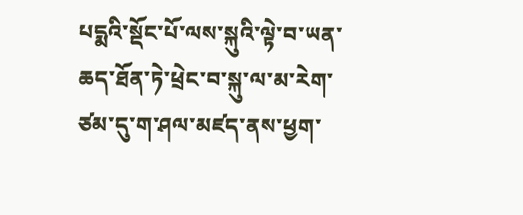པདྨའི་སྡོང་པོ་ལས་སྐུའི་ལྟེ་བ་ཡན་ཆད་ཐོན་ཏེ་ཕྲེང་བ་སྐུ་ལ་མ་རེག་ཙམ་དུ་ག་ཤལ་མཛད་ནས་ཕྱག་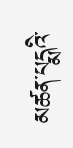མཚན་པདྨའི་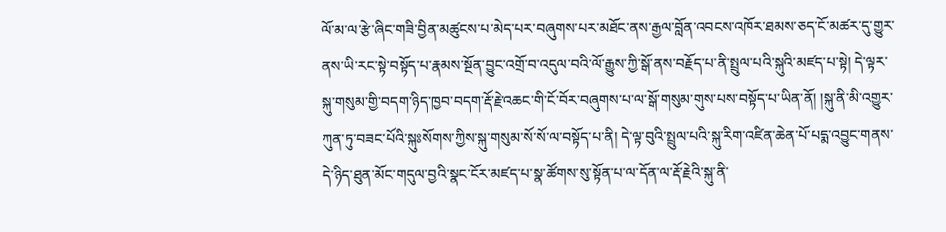ལོ་མ་ལ་རྩེ་ཞིང་གཟི་བྱིན་མཚུངས་པ་མེད་པར་བཞུགས་པར་མཐོང་ནས་རྒྱལ་བློན་འབངས་འཁོར་ཐམས་ཅད་ངོ་མཚར་དུ་གྱུར་ནས་ཡི་རང་སྟེ་བསྟོད་པ་རྣམས་སྔོན་བྱུང་འགྲོ་བ་འདུལ་བའི་ལོ་རྒྱུས་ཀྱི་སྒོ་ནས་བརྗོད་པ་ནི་སྤྲུལ་པའི་སྐུའི་མཛད་པ་སྟེ། དེ་ལྟར་སྐུ་གསུམ་གྱི་བདག་ཉིད་ཁྱབ་བདག་རྡོ་རྗེ་འཆང་གི་ངོ་བོར་བཞུགས་པ་ལ་སྒོ་གསུམ་གུས་པས་བསྟོད་པ་ཡིན་ནོ། །སྐུ་ནི་མི་འགྱུར་ཀུན་ཏུ་བཟང་པོའི་སྐུཿསོགས་ཀྱིས་སྐུ་གསུམ་སོ་སོ་ལ་བསྟོད་པ་ནི། དེ་ལྟ་བུའི་སྤྲུལ་པའི་སྐུ་རིག་འཛིན་ཆེན་པོ་པདྨ་འབྱུང་གནས་དེ་ཉིད་ཐུན་མོང་གདུལ་བྱའི་སྣང་ངོར་མཛད་པ་སྣ་ཚོགས་སུ་སྟོན་པ་ལ་དོན་ལ་རྡོ་རྗེའི་སྐུ་ནི་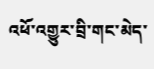འཕོ་འགྱུར་བྲི་གང་མེད་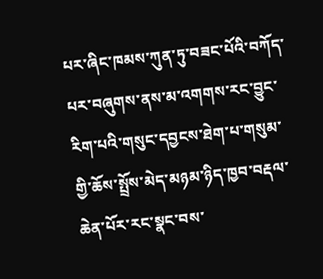པར་ཞིང་ཁམས་ཀུན་ཏུ་བཟང་པོའི་བཀོད་པར་བཞུགས་ནས་མ་འགགས་རང་བྱུང་རིག་པའི་གསུང་དབྱངས་ཐེག་པ་གསུམ་གྱི་ཆོས་སྤྲོས་མེད་མཉམ་ཉིད་ཁྱབ་བརྡལ་ཆེན་པོར་རང་སྣང་བས་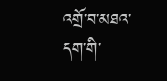འགྲོ་བ་མཐའ་དག་གི་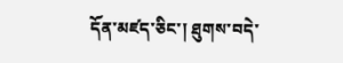དོན་མཛད་ཅིང་། ཐུགས་བདེ་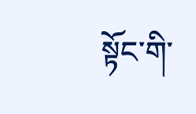སྟོང་གི་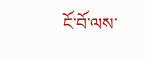ངོ་བོ་ལས་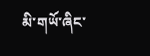མི་གཡོ་ཞིང་